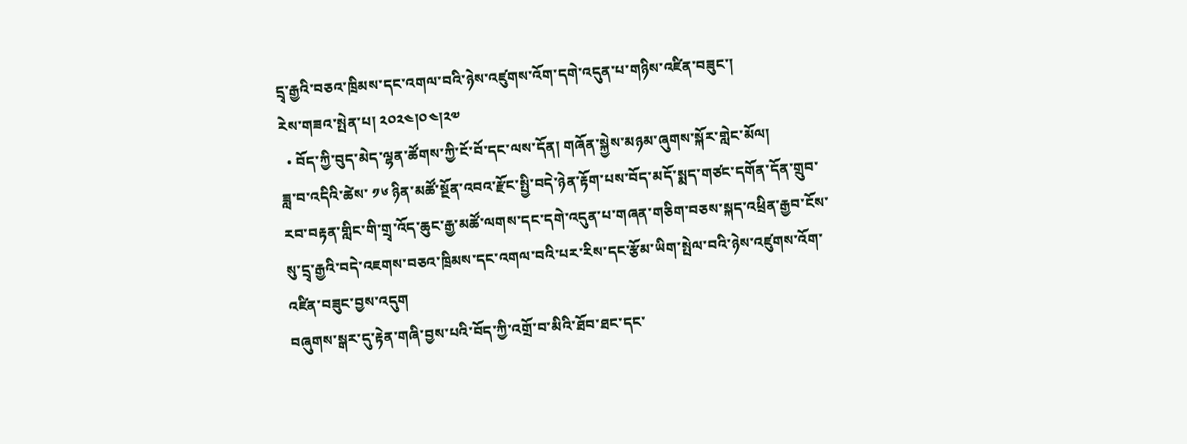དྲྭ་རྒྱའི་བཅའ་ཁྲིམས་དང་འགལ་བའི་ཉེས་འཛུགས་འོག་དགེ་འདུན་པ་གཉིས་འཛིན་བཟུང་།
རེས་གཟའ་སྤེན་པ། ༢༠༢༤།༠༤།༢༧
  • བོད་ཀྱི་བུད་མེད་ལྷན་ཚོགས་ཀྱི་ངོ་བོ་དང་ལས་དོན། གཞོན་སྐྱེས་མཉམ་ཞུགས་སྐོར་གླེང་མོལ།
ཟླ་བ་འདིའི་ཚེས་ ༡༦ ཉིན་མཚོ་སྔོན་འབའ་རྫོང་སྤྱི་བདེ་ཉེན་རྟོག་པས་བོད་མདོ་སྨད་གཙང་དགོན་དོན་གྲུབ་རབ་བརྟན་གླིང་གི་གྲྭ་འོད་ཆུང་རྒྱ་མཚོ་ལགས་དང་དགེ་འདུན་པ་གཞན་གཅིག་བཅས་སྐད་འཕྲིན་རྒྱབ་ངོས་སུ་དྲྭ་རྒྱའི་བདེ་འཇགས་བཅའ་ཁྲིམས་དང་འགལ་བའི་པར་རིས་དང་རྩོམ་ཡིག་སྤེལ་བའི་ཉེས་འཛུགས་འོག་འཛིན་བཟུང་བྱས་འདུག
བཞུགས་སྒར་དུ་རྟེན་གཞི་བྱས་པའི་བོད་ཀྱི་འགྲོ་བ་མིའི་ཐོབ་ཐང་དང་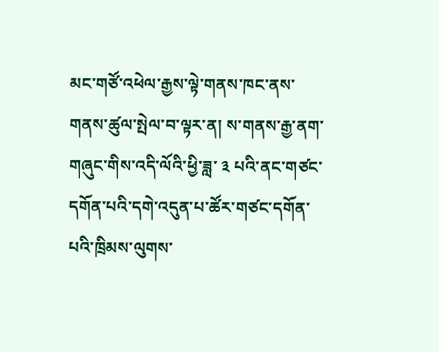མང་གཙོ་འཕེལ་རྒྱས་ལྟེ་གནས་ཁང་ནས་གནས་ཚུལ་སྤེལ་བ་ལྟར་ན། ས་གནས་རྒྱ་ནག་གཞུང་གིས་འདི་ལོའི་ཕྱི་ཟླ་ ༣ པའི་ནང་གཙང་དགོན་པའི་དགེ་འདུན་པ་ཚོར་གཙང་དགོན་པའི་ཁྲིམས་ལུགས་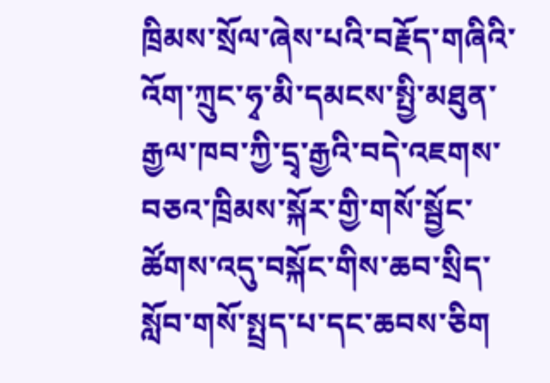ཁྲིམས་སྲོལ་ཞེས་པའི་བརྗོད་གཞིའི་འོག་ཀྲུང་ཧྭ་མི་དམངས་སྤྱི་མཐུན་རྒྱལ་ཁབ་ཀྱི་དྲྭ་རྒྱའི་བདེ་འཇགས་བཅའ་ཁྲིམས་སྐོར་གྱི་གསོ་སྦྱོང་ཚོགས་འདུ་བསྐོང་གིས་ཆབ་སྲིད་སློབ་གསོ་སྤྲད་པ་དང་ཆབས་ཅིག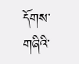དོགས་གཞིའི་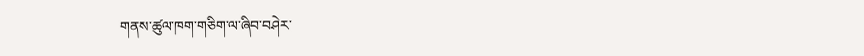གནས་ཚུལ་ཁག་གཅིག་ལ་ཞིབ་བཤེར་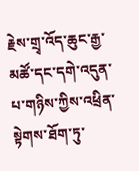རྗེས་གྲྭ་འོད་ཆུང་རྒྱ་མཚོ་དང་དགེ་འདུན་པ་གཉིས་ཀྱིས་འཕྲིན་སྟེགས་ཐོག་ཏུ་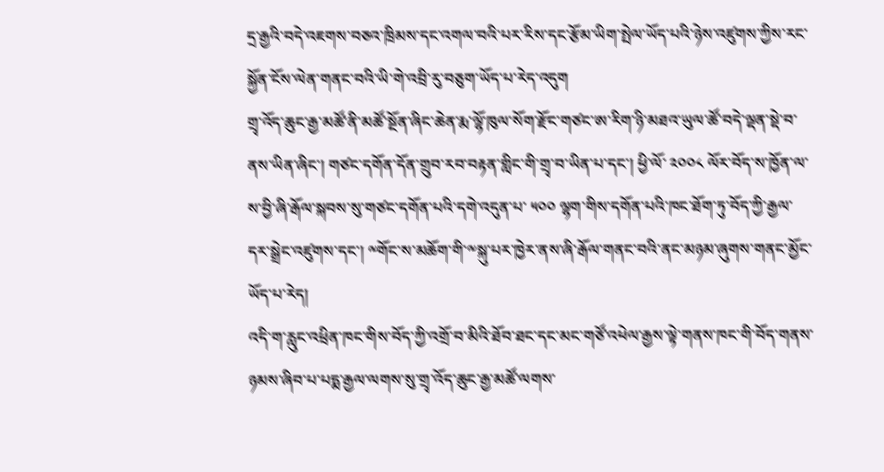དྲ་རྒྱའི་བདེ་འཇགས་བཅའ་ཁྲིམས་དང་འགལ་བའི་པར་རིས་དང་རྩོམ་ཡིག་སྤེལ་ཡོད་པའི་ཉེས་འཛུགས་ཀྱིས་རང་སྐྱོན་ངོས་ལེན་གནང་བའི་ཡི་གེ་འབྲི་རུ་བཅུག་ཡོད་པ་རེད་འདུག
གྲྭ་འོད་ཆུང་རྒྱ་མཚོ་ནི་མཚོ་སྔོན་ཞིང་ཆེན་རྨ་ལྷོ་ཁུལ་སོག་རྫོང་གཙང་ཨ་རིག་ཉི་མཐའ་ཡུལ་ཚོ་བདེ་ལྡན་སྡེ་བ་ནས་ཡིན་ཞིང་། གཙང་དགོན་དོན་གྲུབ་རབ་བརྟན་གླིང་གི་གྲྭ་བ་ཡིན་པ་དང་། ཕྱི་ལོ་ ༢༠༠༨ ལོར་བོད་ས་ཁྱོན་ལ་ས་བྱི་ཞི་རྒོལ་སྐབས་སུ་གཙང་དགོན་པའི་དགེ་འདུན་པ་ ༥༠༠ ལྷག་གིས་དགོན་པའི་ཁང་ཐོག་ཏུ་བོད་ཀྱི་རྒྱལ་དར་སྒྲེང་འཛུགས་དང་། ༸གོང་ས་མཆོག་གི་༸སྐུ་པར་ཁྱེར་ནས་ཞི་རྒོལ་གནང་བའི་ནང་མཉམ་ཞུགས་གནང་མྱོང་ཡོད་པ་རེད།
འདི་ག་རླུང་འཕྲིན་ཁང་གིས་བོད་ཀྱི་འགྲོ་བ་མིའི་ཐོབ་ཐང་དང་མང་གཙོ་འཕེལ་རྒྱས་ལྟེ་གནས་ཁང་གི་བོད་གནས་ཉམས་ཞིབ་པ་པདྨ་རྒྱལ་ལགས་སུ་གྲྭ་འོད་ཆུང་རྒྱ་མཚོ་ལགས་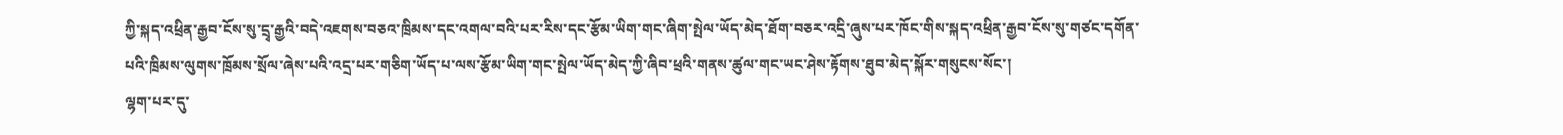ཀྱི་སྐད་འཕྲིན་རྒྱབ་ངོས་སུ་དྲྭ་རྒྱའི་བདེ་འཇགས་བཅའ་ཁྲིམས་དང་འགལ་བའི་པར་རིས་དང་རྩོམ་ཡིག་གང་ཞིག་སྤེལ་ཡོད་མེད་ཐོག་བཅར་འདྲི་ཞུས་པར་ཁོང་གིས་སྐད་འཕྲིན་རྒྱབ་ངོས་སུ་གཙང་དགོན་པའི་ཁྲིམས་ལུགས་ཁྲོམས་སྲོལ་ཞེས་པའི་འདྲ་པར་གཅིག་ཡོད་པ་ལས་རྩོམ་ཡིག་གང་སྤེལ་ཡོད་མེད་ཀྱི་ཞིབ་ཕྲའི་གནས་ཚུལ་གང་ཡང་ཤེས་རྟོགས་ཐུབ་མེད་སྐོར་གསུངས་སོང་།
ལྷག་པར་དུ་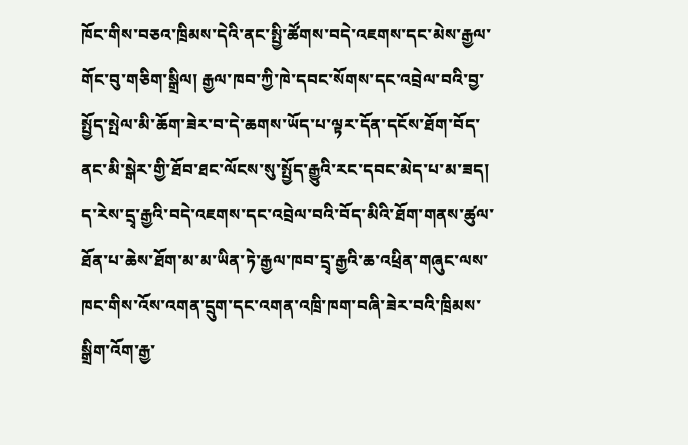ཁོང་གིས་བཅའ་ཁྲིམས་དེའི་ནང་སྤྱི་ཚོགས་བདེ་འཇགས་དང་མེས་རྒྱལ་གོང་བུ་གཅིག་སྒྲིལ། རྒྱལ་ཁབ་ཀྱི་ཁེ་དབང་སོགས་དང་འབྲེལ་བའི་བྱ་སྤྱོད་སྤེལ་མི་ཆོག་ཟེར་བ་དེ་ཆགས་ཡོད་པ་ལྟར་དོན་དངོས་ཐོག་བོད་ནང་མི་སྒེར་གྱི་ཐོབ་ཐང་ལོངས་སུ་སྤྱོད་རྒྱུའི་རང་དབང་མེད་པ་མ་ཟད། ད་རེས་དྲྭ་རྒྱའི་བདེ་འཇགས་དང་འབྲེལ་བའི་བོད་མིའི་ཐོག་གནས་ཚུལ་ཐོན་པ་ཆེས་ཐོག་མ་མ་ཡིན་ཏེ་རྒྱལ་ཁབ་དྲྭ་རྒྱའི་ཆ་འཕྲིན་གཞུང་ལས་ཁང་གིས་འོས་འགན་དྲུག་དང་འགན་འཁྲི་ཁག་བཞི་ཟེར་བའི་ཁྲིམས་སྒྲིག་འོག་རྒྱ་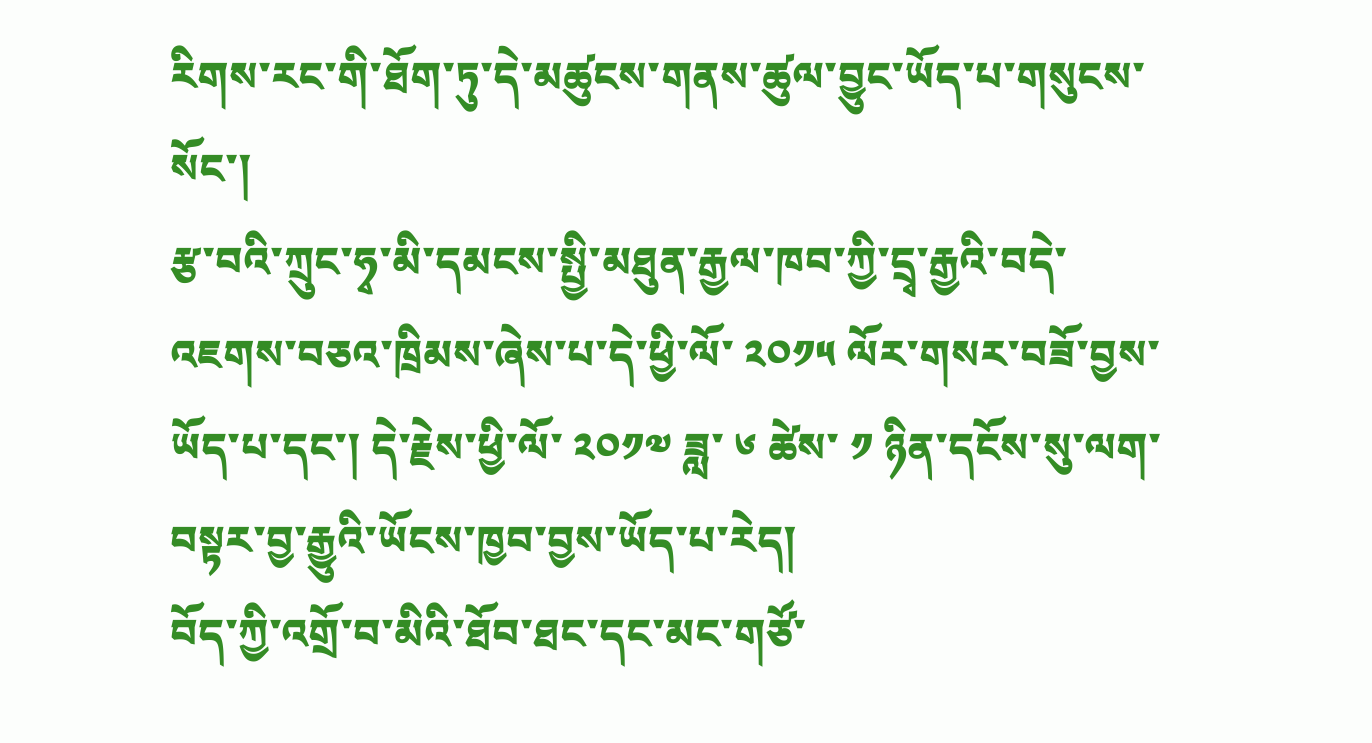རིགས་རང་གི་ཐོག་ཏུ་དེ་མཚུངས་གནས་ཚུལ་བྱུང་ཡོད་པ་གསུངས་སོང་།
རྩ་བའི་ཀྲུང་ཧྭ་མི་དམངས་སྤྱི་མཐུན་རྒྱལ་ཁབ་ཀྱི་དྲྭ་རྒྱའི་བདེ་འཇགས་བཅའ་ཁྲིམས་ཞེས་པ་དེ་ཕྱི་ལོ་ ༢༠༡༥ ལོར་གསར་བཟོ་བྱས་ཡོད་པ་དང་། དེ་རྗེས་ཕྱི་ལོ་ ༢༠༡༧ ཟླ་ ༦ ཚེས་ ༡ ཉིན་དངོས་སུ་ལག་བསྟར་བྱ་རྒྱུའི་ཡོངས་ཁྱབ་བྱས་ཡོད་པ་རེད།
བོད་ཀྱི་འགྲོ་བ་མིའི་ཐོབ་ཐང་དང་མང་གཙོ་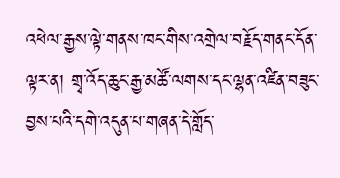འཕེལ་རྒྱས་ལྟེ་གནས་ཁང་གིས་འགྲེལ་བརྗོད་གནང་དོན་ལྟར་ན། གྲྭ་འོད་ཆུང་རྒྱ་མཚོ་ལགས་དང་ལྷན་འཛིན་བཟུང་བྱས་པའི་དགེ་འདུན་པ་གཞན་དེ་གློད་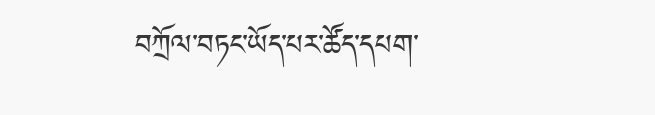བཀྲོལ་བཏང་ཡོད་པར་ཚོད་དཔག་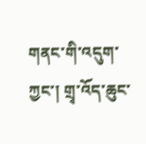གནང་གི་འདུག་ཀྱང་། གྲྭ་འོད་ཆུང་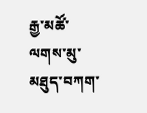རྒྱ་མཚོ་ལགས་མུ་མཐུད་བཀག་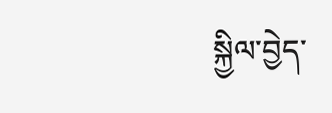སྐྱིལ་བྱེད་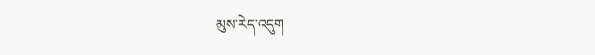མུས་རེད་འདུག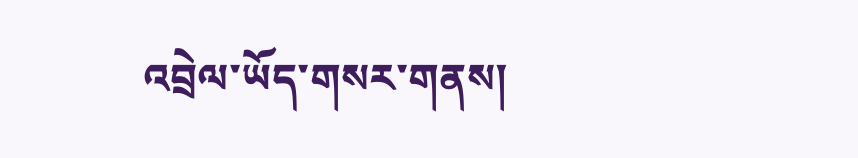འབྲེལ་ཡོད་གསར་གནས།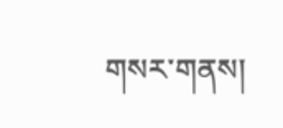གསར་གནས།